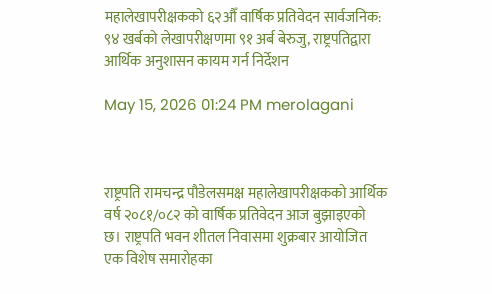महालेखापरीक्षकको ६२औँ वार्षिक प्रतिवेदन सार्वजनिक: ९४ खर्बको लेखापरीक्षणमा ९१ अर्ब बेरुजु, राष्ट्रपतिद्वारा आर्थिक अनुशासन कायम गर्न निर्देशन

May 15, 2026 01:24 PM merolagani



राष्ट्रपति रामचन्द्र पौडेलसमक्ष महालेखापरीक्षकको आर्थिक वर्ष २०८१/०८२ को वार्षिक प्रतिवेदन आज बुझाइएको छ। राष्ट्रपति भवन शीतल निवासमा शुक्रबार आयोजित एक विशेष समारोहका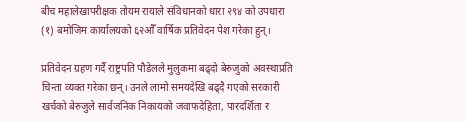बीच महालेखापरीक्षक तोयम रायाले संविधानको धारा २९४ को उपधारा (१) बमोजिम कार्यालयको ६२औँ वार्षिक प्रतिवेदन पेश गरेका हुन्।

प्रतिवेदन ग्रहण गर्दै राष्ट्रपति पौडेलले मुलुकमा बढ्दो बेरुजुको अवस्थाप्रति चिन्ता व्यक्त गरेका छन्। उनले लामो समयदेखि बढ्दै गएको सरकारी खर्चको बेरुजुले सार्वजनिक निकायको जवाफदेहिता, पारदर्शिता र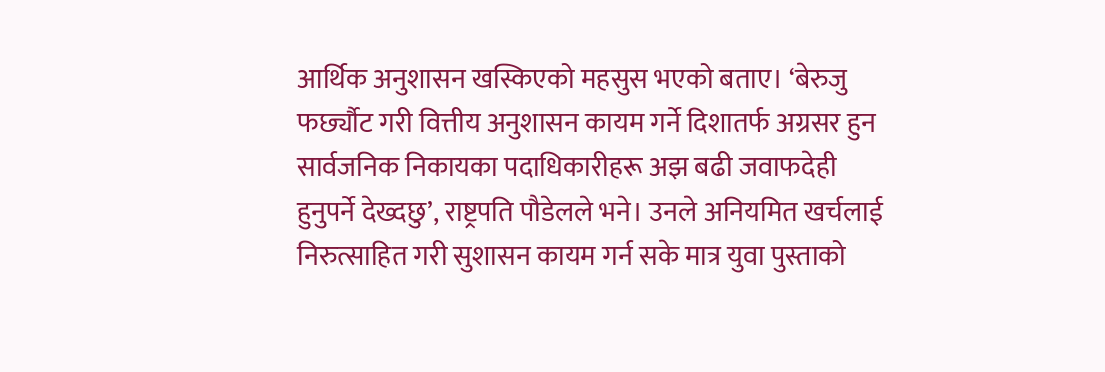आर्थिक अनुशासन खस्किएको महसुस भएको बताए। ‘बेरुजु फर्छ्यौट गरी वित्तीय अनुशासन कायम गर्ने दिशातर्फ अग्रसर हुन सार्वजनिक निकायका पदाधिकारीहरू अझ बढी जवाफदेही हुनुपर्ने देख्दछु’, राष्ट्रपति पौडेलले भने। उनले अनियमित खर्चलाई निरुत्साहित गरी सुशासन कायम गर्न सके मात्र युवा पुस्ताको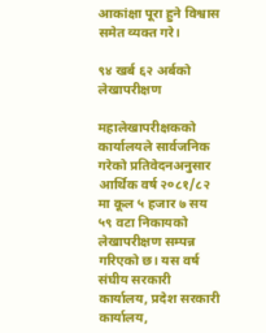आकांक्षा पूरा हुने विश्वास समेत व्यक्त गरे।

९४ खर्ब ६२ अर्बको लेखापरीक्षण

महालेखापरीक्षकको कार्यालयले सार्वजनिक गरेको प्रतिवेदनअनुसार आर्थिक वर्ष २०८१/८२ मा कूल ५ हजार ७ सय ५९ वटा निकायको लेखापरीक्षण सम्पन्न गरिएको छ। यस वर्ष संघीय सरकारी कार्यालय, प्रदेश सरकारी कार्यालय,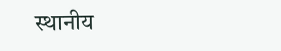स्थानीय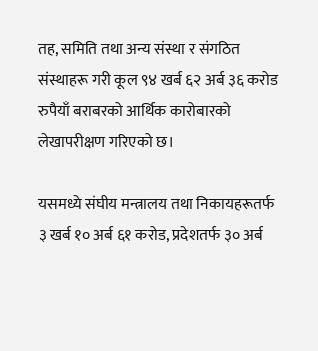तह, समिति तथा अन्य संस्था र संगठित संस्थाहरू गरी कूल ९४ खर्ब ६२ अर्ब ३६ करोड रुपैयाँ बराबरको आर्थिक कारोबारको लेखापरीक्षण गरिएको छ।

यसमध्ये संघीय मन्त्रालय तथा निकायहरूतर्फ ३ खर्ब १० अर्ब ६१ करोड, प्रदेशतर्फ ३० अर्ब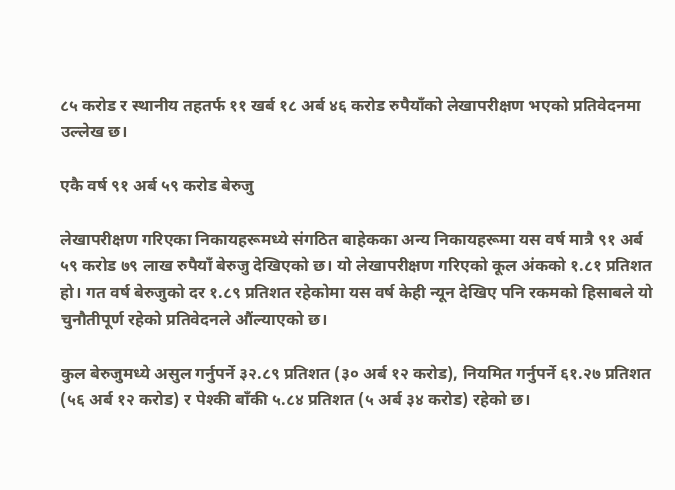८५ करोड र स्थानीय तहतर्फ ११ खर्ब १८ अर्ब ४६ करोड रुपैयाँको लेखापरीक्षण भएको प्रतिवेदनमा उल्लेख छ।

एकै वर्ष ९१ अर्ब ५९ करोड बेरुजु

लेखापरीक्षण गरिएका निकायहरूमध्ये संगठित बाहेकका अन्य निकायहरूमा यस वर्ष मात्रै ९१ अर्ब ५९ करोड ७९ लाख रुपैयाँ बेरुजु देखिएको छ। यो लेखापरीक्षण गरिएको कूल अंकको १.८१ प्रतिशत हो। गत वर्ष बेरुजुको दर १.८९ प्रतिशत रहेकोमा यस वर्ष केही न्यून देखिए पनि रकमको हिसाबले यो चुनौतीपूर्ण रहेको प्रतिवेदनले औंल्याएको छ।

कुल बेरुजुमध्ये असुल गर्नुपर्ने ३२.८९ प्रतिशत (३० अर्ब १२ करोड), नियमित गर्नुपर्ने ६१.२७ प्रतिशत (५६ अर्ब १२ करोड) र पेश्की बाँकी ५.८४ प्रतिशत (५ अर्ब ३४ करोड) रहेको छ।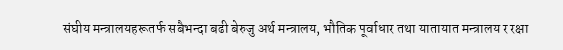संघीय मन्त्रालयहरूतर्फ सबैभन्दा बढी बेरुजु अर्थ मन्त्रालय, भौतिक पूर्वाधार तथा यातायात मन्त्रालय र रक्षा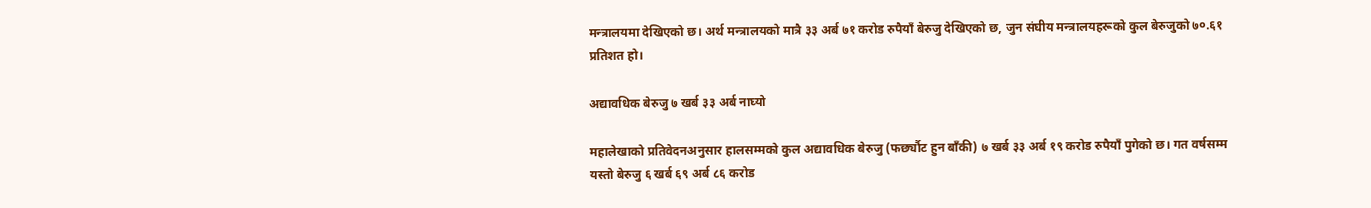मन्त्रालयमा देखिएको छ। अर्थ मन्त्रालयको मात्रै ३३ अर्ब ७१ करोड रुपैयाँ बेरुजु देखिएको छ, जुन संघीय मन्त्रालयहरूको कुल बेरुजुको ७०.६१ प्रतिशत हो।

अद्यावधिक बेरुजु ७ खर्ब ३३ अर्ब नाघ्यो

महालेखाको प्रतिवेदनअनुसार हालसम्मको कुल अद्यावधिक बेरुजु (फर्छ्यौट हुन बाँकी) ७ खर्ब ३३ अर्ब १९ करोड रुपैयाँ पुगेको छ। गत वर्षसम्म यस्तो बेरुजु ६ खर्ब ६९ अर्ब ८६ करोड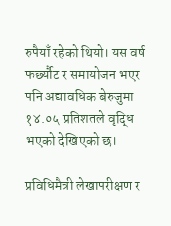रुपैयाँ रहेको थियो। यस वर्ष फर्छ्यौट र समायोजन भएर पनि अद्यावधिक बेरुजुमा १४.०५ प्रतिशतले वृद्धि भएको देखिएको छ।

प्रविधिमैत्री लेखापरीक्षण र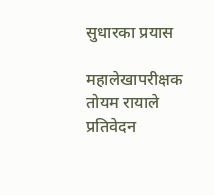सुधारका प्रयास

महालेखापरीक्षक तोयम रायाले प्रतिवेदन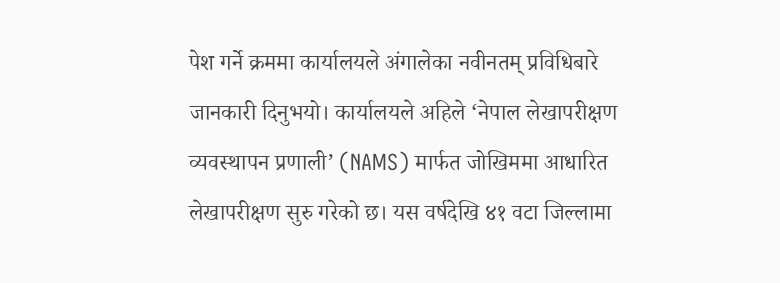पेश गर्ने क्रममा कार्यालयले अंगालेका नवीनतम् प्रविधिबारे जानकारी दिनुभयो। कार्यालयले अहिले ‘नेपाल लेखापरीक्षण व्यवस्थापन प्रणाली’ (NAMS) मार्फत जोखिममा आधारित लेखापरीक्षण सुरु गरेको छ। यस वर्षदेखि ४१ वटा जिल्लामा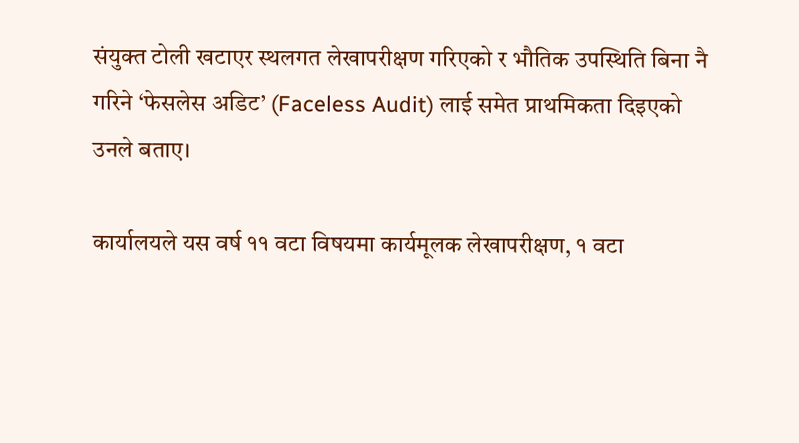संयुक्त टोली खटाएर स्थलगत लेखापरीक्षण गरिएको र भौतिक उपस्थिति बिना नै गरिने ‘फेसलेस अडिट’ (Faceless Audit) लाई समेत प्राथमिकता दिइएको उनले बताए।

कार्यालयले यस वर्ष ११ वटा विषयमा कार्यमूलक लेखापरीक्षण, १ वटा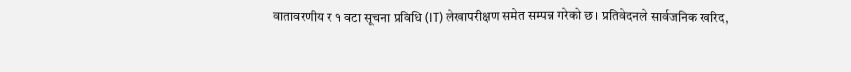वातावरणीय र १ वटा सूचना प्रविधि (IT) लेखापरीक्षण समेत सम्पन्न गरेको छ। प्रतिवेदनले सार्वजनिक खरिद,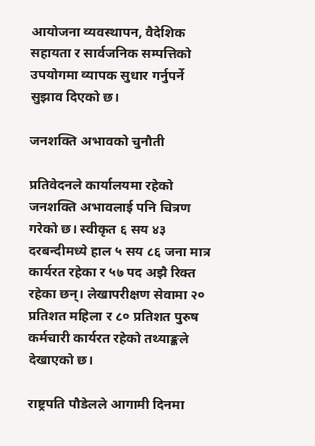आयोजना व्यवस्थापन, वैदेशिक सहायता र सार्वजनिक सम्पत्तिको उपयोगमा व्यापक सुधार गर्नुपर्ने सुझाव दिएको छ।

जनशक्ति अभावको चुनौती

प्रतिवेदनले कार्यालयमा रहेको जनशक्ति अभावलाई पनि चित्रण गरेको छ। स्वीकृत ६ सय ४३ दरबन्दीमध्ये हाल ५ सय ८६ जना मात्र कार्यरत रहेका र ५७ पद अझै रिक्त रहेका छन्। लेखापरीक्षण सेवामा २० प्रतिशत महिला र ८० प्रतिशत पुरुष कर्मचारी कार्यरत रहेको तथ्याङ्कले देखाएको छ।

राष्ट्रपति पौडेलले आगामी दिनमा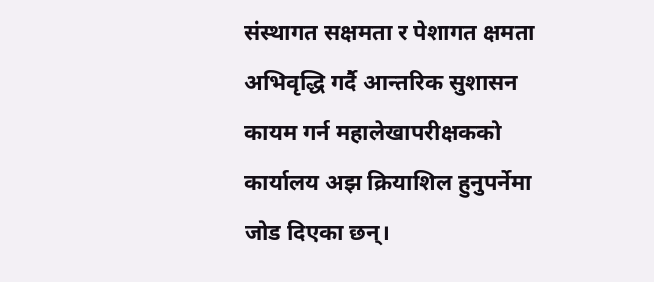संस्थागत सक्षमता र पेशागत क्षमता अभिवृद्धि गर्दै आन्तरिक सुशासन कायम गर्न महालेखापरीक्षकको कार्यालय अझ क्रियाशिल हुनुपर्नेमा जोड दिएका छन्।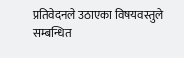प्रतिवेदनले उठाएका विषयवस्तुले सम्बन्धित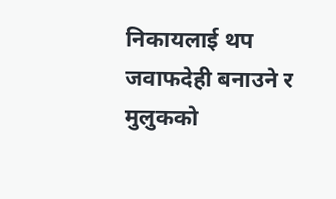निकायलाई थप जवाफदेही बनाउने र मुलुकको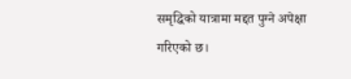समृद्धिको यात्रामा मद्दत पुग्ने अपेक्षा गरिएको छ।